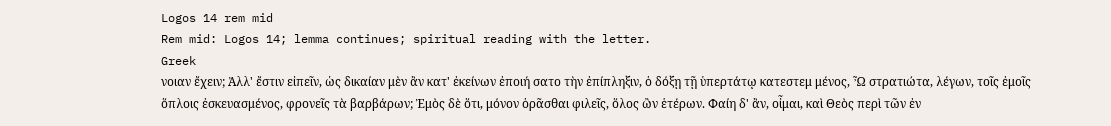Logos 14 rem mid
Rem mid: Logos 14; lemma continues; spiritual reading with the letter.
Greek
νοιαν ἔχειν; Ἀλλ' ἔστιν εἰπεῖν, ὡς δικαίαν μὲν ἂν κατ' ἐκείνων ἐποιή σατο τὴν ἐπίπληξιν, ὁ δόξῃ τῇ ὑπερτάτῳ κατεστεμ μένος, Ὦ στρατιώτα, λέγων, τοῖς ἐμοῖς ὅπλοις ἐσκευασμένος, φρονεῖς τὰ βαρβάρων; Ἐμὸς δὲ ὅτι, μόνον ὁρᾶσθαι φιλεῖς, ὅλος ὢν ἑτέρων. Φαίη δ' ἂν, οἶμαι, καὶ Θεὸς περὶ τῶν ἐν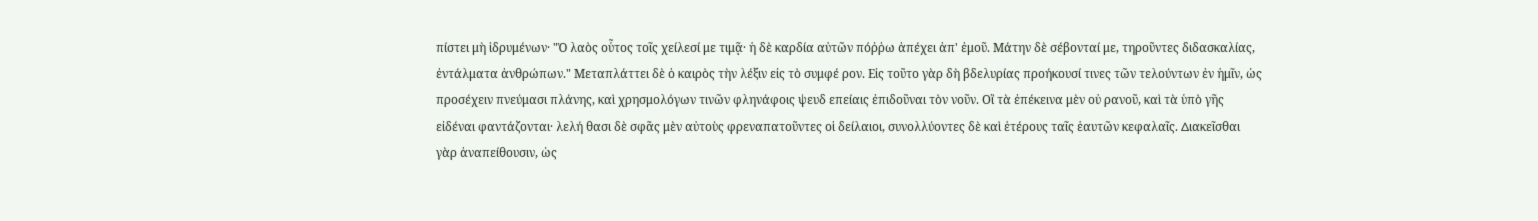πίστει μὴ ἱδρυμένων· "Ὁ λαὸς οὗτος τοῖς χείλεσί με τιμᾷ· ἡ δὲ καρδία αὐτῶν πόῤῥω ἀπέχει ἀπ' ἐμοῦ. Μάτην δὲ σέβονταί με, τηροῦντες διδασκαλίας, ἐντάλματα ἀνθρώπων." Μεταπλάττει δὲ ὁ καιρὸς τὴν λέξιν εἰς τὸ συμφέ ρον. Εἰς τοῦτο γὰρ δὴ βδελυρίας προήκουσί τινες τῶν τελούντων ἐν ἡμῖν, ὡς προσέχειν πνεύμασι πλάνης, καὶ χρησμολόγων τινῶν φληνάφοις ψευδ επείαις ἐπιδοῦναι τὸν νοῦν. Οἳ τὰ ἐπέκεινα μὲν οὐ ρανοῦ, καὶ τὰ ὑπὸ γῆς εἰδέναι φαντάζονται· λελή θασι δὲ σφᾶς μὲν αὐτοὺς φρεναπατοῦντες οἱ δείλαιοι, συνολλύοντες δὲ καὶ ἑτέρους ταῖς ἑαυτῶν κεφαλαῖς. ∆ιακεῖσθαι γὰρ ἀναπείθουσιν, ὡς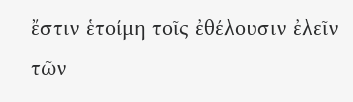ἔστιν ἑτοίμη τοῖς ἐθέλουσιν ἐλεῖν τῶν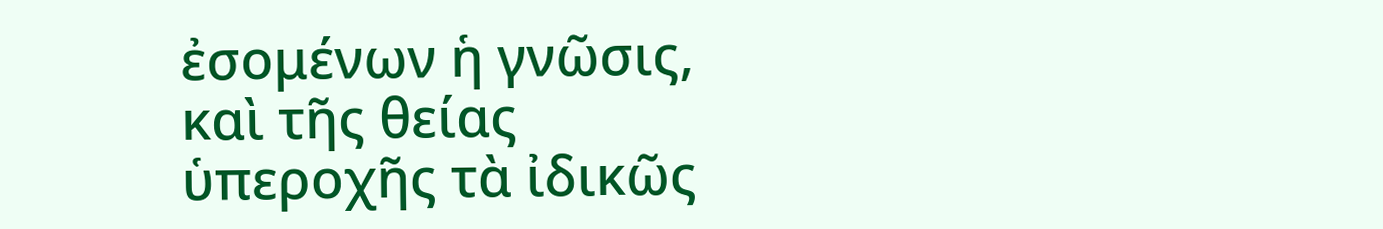ἐσομένων ἡ γνῶσις, καὶ τῆς θείας ὑπεροχῆς τὰ ἰδικῶς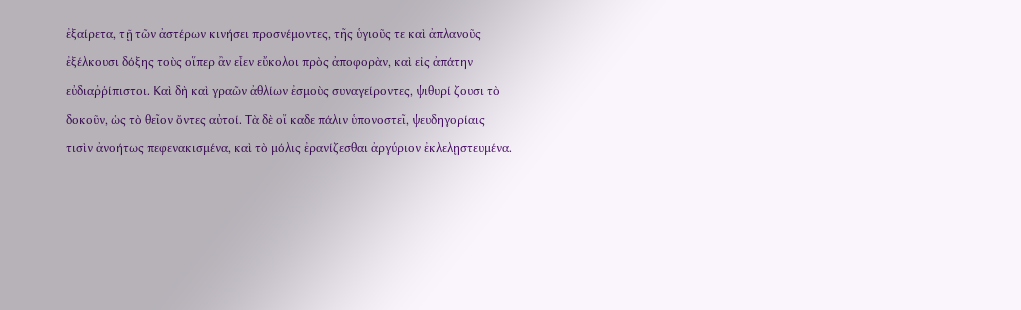ἐξαίρετα, τῇ τῶν ἀστέρων κινήσει προσνέμοντες, τῆς ὑγιοῦς τε καὶ ἀπλανοῦς ἐξέλκουσι δόξης τοὺς οἵπερ ἂν εἶεν εὔκολοι πρὸς ἀποφορὰν, καὶ εἰς ἀπάτην εὐδιαῤῥίπιστοι. Καὶ δὴ καὶ γραῶν ἀθλίων ἐσμοὺς συναγείροντες, ψιθυρί ζουσι τὸ δοκοῦν, ὡς τὸ θεῖον ὄντες αὐτοί. Τὰ δὲ οἴ καδε πάλιν ὑπονοστεῖ, ψευδηγορίαις τισὶν ἀνοήτως πεφενακισμένα, καὶ τὸ μόλις ἐρανίζεσθαι ἀργύριον ἐκλελῃστευμένα.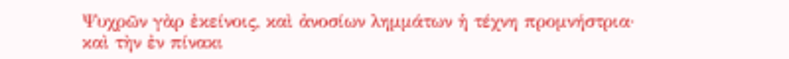Ψυχρῶν γὰρ ἐκείνοις, καὶ ἀνοσίων λημμάτων ἡ τέχνη προμνήστρια· καὶ τὴν ἐν πίνακι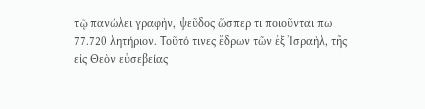τῷ πανώλει γραφὴν, ψεῦδος ὥσπερ τι ποιοῦνται πω 77.720 λητήριον. Τοῦτό τινες ἔδρων τῶν ἐξ Ἰσραὴλ, τῆς εἰς Θεὸν εὐσεβείας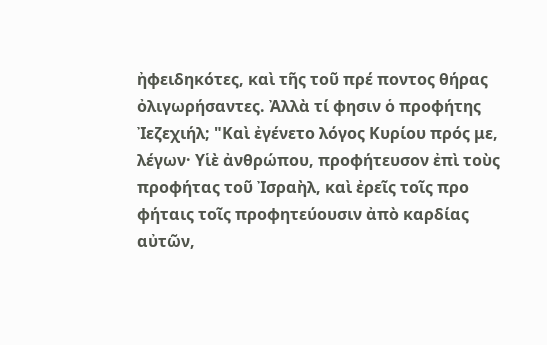ἠφειδηκότες, καὶ τῆς τοῦ πρέ ποντος θήρας ὀλιγωρήσαντες. Ἀλλὰ τί φησιν ὁ προφήτης Ἰεζεχιήλ; "Καὶ ἐγένετο λόγος Κυρίου πρός με, λέγων· Υἱὲ ἀνθρώπου, προφήτευσον ἐπὶ τοὺς προφήτας τοῦ Ἰσραὴλ, καὶ ἐρεῖς τοῖς προ φήταις τοῖς προφητεύουσιν ἀπὸ καρδίας αὐτῶν,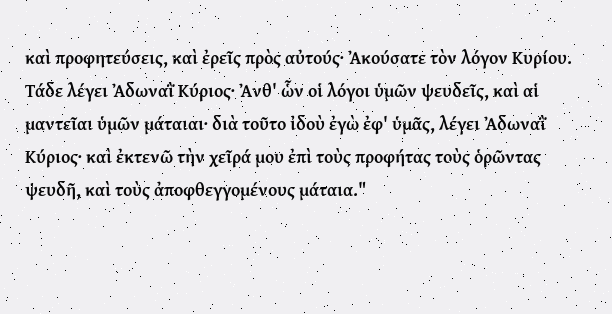καὶ προφητεύσεις, καὶ ἐρεῖς πρὸς αὐτούς· Ἀκούσατε τὸν λόγον Κυρίου. Τάδε λέγει Ἀδωναῒ Κύριος· Ἀνθ' ὧν οἱ λόγοι ὑμῶν ψευδεῖς, καὶ αἱ μαντεῖαι ὑμῶν μάταιαι· διὰ τοῦτο ἰδοὺ ἐγὼ ἐφ' ὑμᾶς, λέγει Ἀδωναῒ Κύριος· καὶ ἐκτενῶ τὴν χεῖρά μου ἐπὶ τοὺς προφήτας τοὺς ὁρῶντας ψευδῆ, καὶ τοὺς ἀποφθεγγομένους μάταια."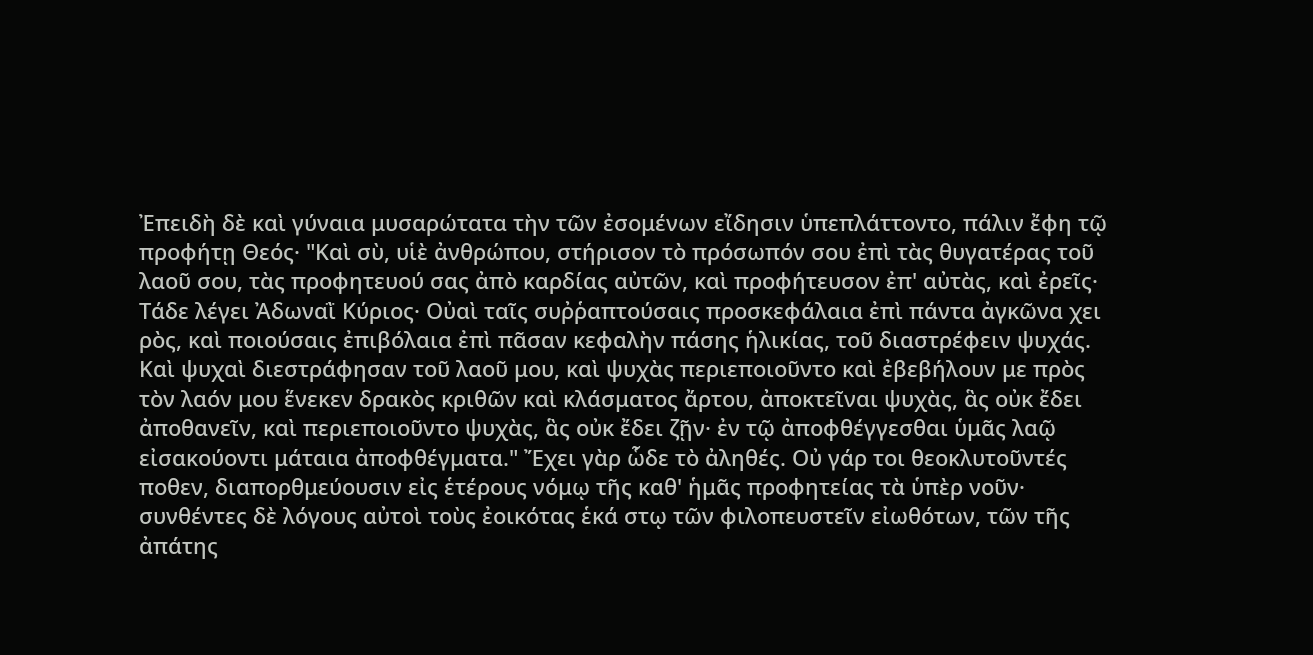Ἐπειδὴ δὲ καὶ γύναια μυσαρώτατα τὴν τῶν ἐσομένων εἴδησιν ὑπεπλάττοντο, πάλιν ἔφη τῷ προφήτῃ Θεός· "Καὶ σὺ, υἱὲ ἀνθρώπου, στήρισον τὸ πρόσωπόν σου ἐπὶ τὰς θυγατέρας τοῦ λαοῦ σου, τὰς προφητευού σας ἀπὸ καρδίας αὐτῶν, καὶ προφήτευσον ἐπ' αὐτὰς, καὶ ἐρεῖς· Τάδε λέγει Ἀδωναῒ Κύριος· Οὐαὶ ταῖς συῤῥαπτούσαις προσκεφάλαια ἐπὶ πάντα ἀγκῶνα χει ρὸς, καὶ ποιούσαις ἐπιβόλαια ἐπὶ πᾶσαν κεφαλὴν πάσης ἡλικίας, τοῦ διαστρέφειν ψυχάς. Καὶ ψυχαὶ διεστράφησαν τοῦ λαοῦ μου, καὶ ψυχὰς περιεποιοῦντο καὶ ἐβεβήλουν με πρὸς τὸν λαόν μου ἕνεκεν δρακὸς κριθῶν καὶ κλάσματος ἄρτου, ἀποκτεῖναι ψυχὰς, ἃς οὐκ ἔδει ἀποθανεῖν, καὶ περιεποιοῦντο ψυχὰς, ἃς οὐκ ἔδει ζῇν· ἐν τῷ ἀποφθέγγεσθαι ὑμᾶς λαῷ εἰσακούοντι μάταια ἀποφθέγματα." Ἔχει γὰρ ὧδε τὸ ἀληθές. Οὐ γάρ τοι θεοκλυτοῦντές ποθεν, διαπορθμεύουσιν εἰς ἑτέρους νόμῳ τῆς καθ' ἡμᾶς προφητείας τὰ ὑπὲρ νοῦν· συνθέντες δὲ λόγους αὐτοὶ τοὺς ἐοικότας ἑκά στῳ τῶν φιλοπευστεῖν εἰωθότων, τῶν τῆς ἀπάτης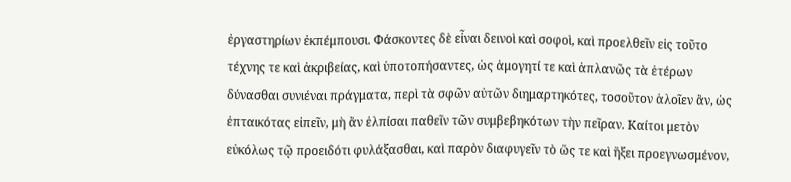ἐργαστηρίων ἐκπέμπουσι. Φάσκοντες δὲ εἶναι δεινοὶ καὶ σοφοὶ, καὶ προελθεῖν εἰς τοῦτο τέχνης τε καὶ ἀκριβείας, καὶ ὑποτοπήσαντες, ὡς ἀμογητί τε καὶ ἀπλανῶς τὰ ἑτέρων δύνασθαι συνιέναι πράγματα, περὶ τὰ σφῶν αὐτῶν διημαρτηκότες, τοσοῦτον ἁλοῖεν ἂν, ὡς ἐπταικότας εἰπεῖν, μὴ ἂν ἐλπίσαι παθεῖν τῶν συμβεβηκότων τὴν πεῖραν. Καίτοι μετὸν εὐκόλως τῷ προειδότι φυλάξασθαι, καὶ παρὸν διαφυγεῖν τὸ ὥς τε καὶ ἥξει προεγνωσμένον,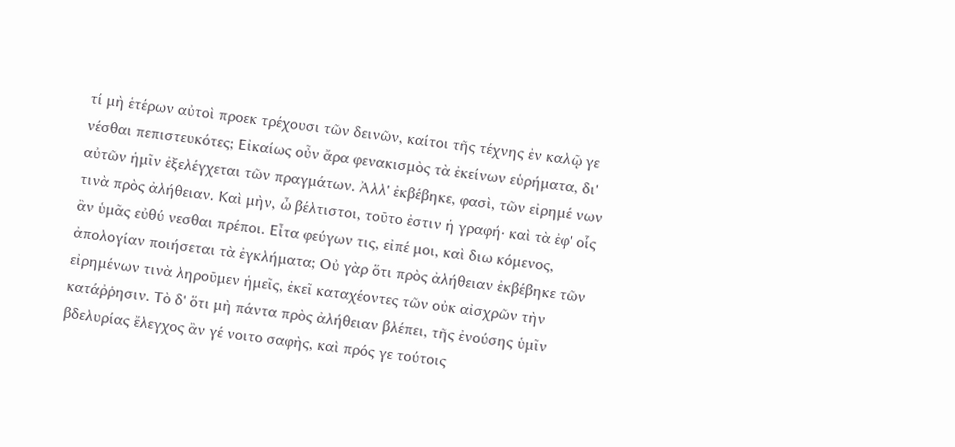τί μὴ ἑτέρων αὐτοὶ προεκ τρέχουσι τῶν δεινῶν, καίτοι τῆς τέχνης ἐν καλῷ γε νέσθαι πεπιστευκότες; Εἰκαίως οὖν ἄρα φενακισμὸς τὰ ἐκείνων εὑρήματα, δι' αὐτῶν ἡμῖν ἐξελέγχεται τῶν πραγμάτων. Ἀλλ' ἐκβέβηκε, φασὶ, τῶν εἰρημέ νων τινὰ πρὸς ἀλήθειαν. Καὶ μὴν, ὦ βέλτιστοι, τοῦτο ἐστιν ἡ γραφή· καὶ τὰ ἐφ' οἷς ἂν ὑμᾶς εὐθύ νεσθαι πρέποι. Εἶτα φεύγων τις, εἰπέ μοι, καὶ διω κόμενος, ἀπολογίαν ποιήσεται τὰ ἐγκλήματα; Οὐ γὰρ ὅτι πρὸς ἀλήθειαν ἐκβέβηκε τῶν εἰρημένων τινὰ ληροῦμεν ἡμεῖς, ἐκεῖ καταχέοντες τῶν οὐκ αἰσχρῶν τὴν κατάῤῥησιν. Τὸ δ' ὅτι μὴ πάντα πρὸς ἀλήθειαν βλέπει, τῆς ἐνούσης ὑμῖν βδελυρίας ἔλεγχος ἂν γέ νοιτο σαφὴς, καὶ πρός γε τούτοις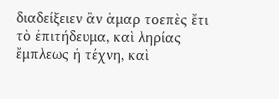διαδείξειεν ἂν ἁμαρ τοεπὲς ἔτι τὸ ἐπιτήδευμα, καὶ ληρίας ἔμπλεως ἡ τέχνη, καὶ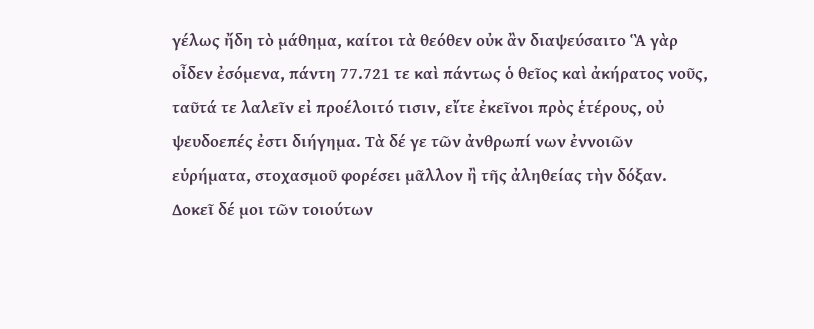γέλως ἤδη τὸ μάθημα, καίτοι τὰ θεόθεν οὐκ ἂν διαψεύσαιτο Ἃ γὰρ οἶδεν ἐσόμενα, πάντη 77.721 τε καὶ πάντως ὁ θεῖος καὶ ἀκήρατος νοῦς, ταῦτά τε λαλεῖν εἰ προέλοιτό τισιν, εἴτε ἐκεῖνοι πρὸς ἑτέρους, οὐ ψευδοεπές ἐστι διήγημα. Τὰ δέ γε τῶν ἀνθρωπί νων ἐννοιῶν εὑρήματα, στοχασμοῦ φορέσει μᾶλλον ἢ τῆς ἀληθείας τὴν δόξαν. ∆οκεῖ δέ μοι τῶν τοιούτων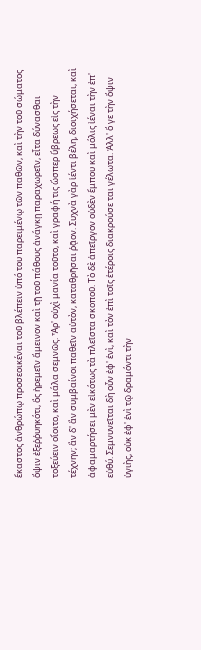ἕκαστος ἀνθρώπῳ προσεοικέναι τοῦ βλέπειν ὑπό του παρειμένῳ τῶν παθῶν, καὶ τὴν τοῦ σώματος ὄψιν ἐξεῤῥυηκότι, ὃς ἠρεμεῖν ἄμεινον καὶ τῇ τοῦ πάθους ἀνάγκῃ παραχωρεῖν, εἶτα δύνασθαι τοξεύειν οἴοιτο, καὶ μάλα σεμνῶς. Ἆρ' οὐχὶ μανία τοῦτο, καὶ γραφή τις ὥσπερ ὕβρεως εἰς τὴν τέχνην; ἂν δ' ἂν συμβαίνοι παθεῖν αὐτὸν, καταθρῆσαι ῥᾷον. Συχνὰ γὰρ ἱέντι βέλη, διοιχήσεται, καὶ ἀφαμαρτήσει μὲν εἰκότως τὰ πλεῖστα σκοποῦ. Τὸ δὲ ἀπεῖργον οὐδὲν ἔμπου καὶ μόλις ἰέναι τὴν ἐπ' εὐθύ. Σεμνυνεῖται δὴ οὖν ἐφ' ἑνὶ, καὶ τὸν ἐπὶ τοῖς ἑτέροις διακρούσε ται γέλωτα. Ἀλλ' ὅ γε τὴν ὄψιν ὑγιὴς, οὐκ ἐφ' ἑνὶ τῷ δραμόντι τὴν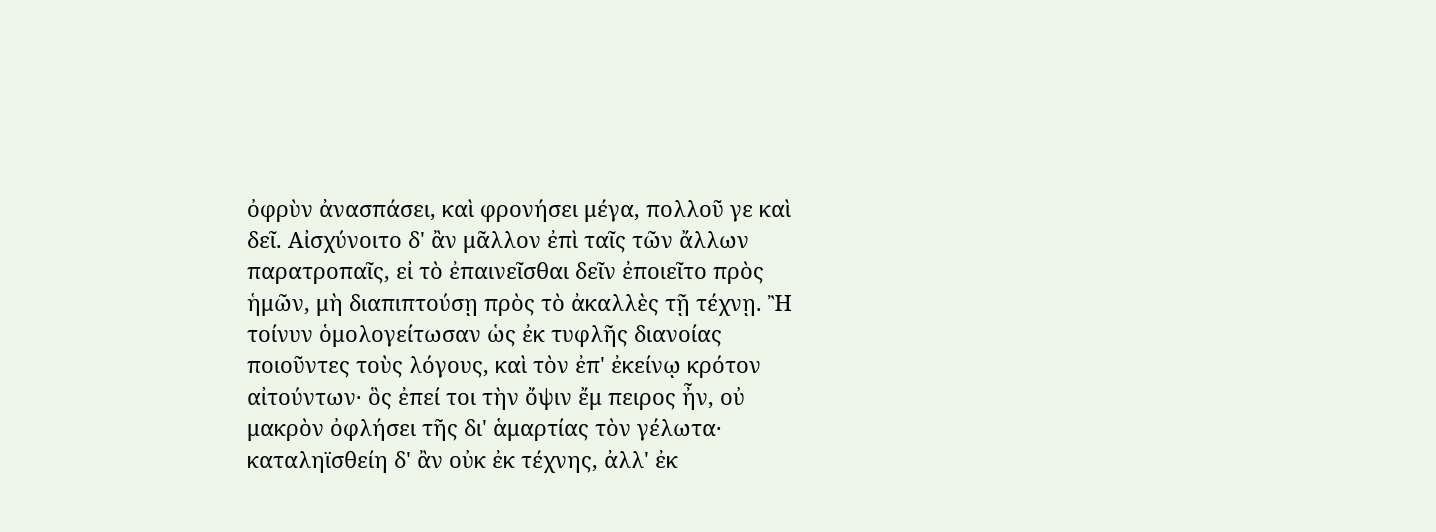ὀφρὺν ἀνασπάσει, καὶ φρονήσει μέγα, πολλοῦ γε καὶ δεῖ. Αἰσχύνοιτο δ' ἂν μᾶλλον ἐπὶ ταῖς τῶν ἄλλων παρατροπαῖς, εἰ τὸ ἐπαινεῖσθαι δεῖν ἐποιεῖτο πρὸς ἡμῶν, μὴ διαπιπτούσῃ πρὸς τὸ ἀκαλλὲς τῇ τέχνῃ. Ἢ τοίνυν ὁμολογείτωσαν ὡς ἐκ τυφλῆς διανοίας ποιοῦντες τοὺς λόγους, καὶ τὸν ἐπ' ἐκείνῳ κρότον αἰτούντων· ὃς ἐπεί τοι τὴν ὄψιν ἔμ πειρος ἦν, οὐ μακρὸν ὀφλήσει τῆς δι' ἁμαρτίας τὸν γέλωτα· καταληϊσθείη δ' ἂν οὐκ ἐκ τέχνης, ἀλλ' ἐκ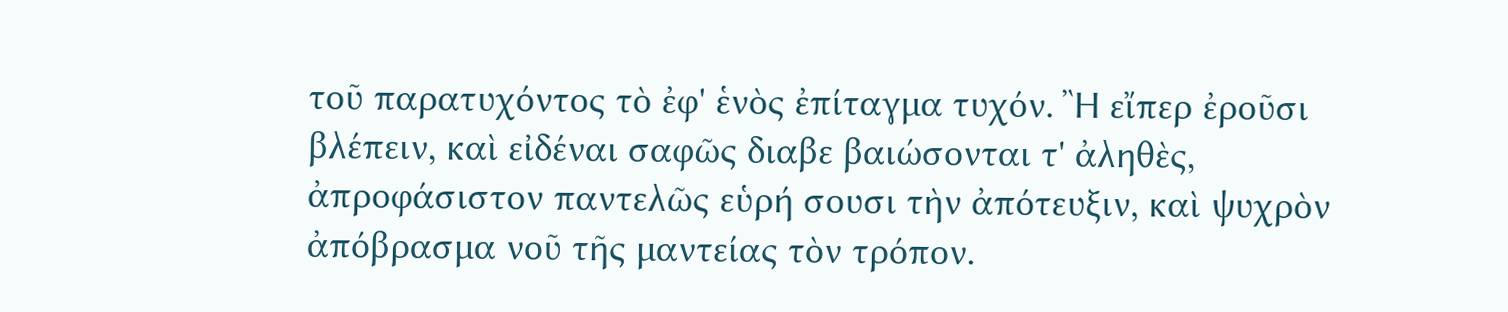τοῦ παρατυχόντος τὸ ἐφ' ἑνὸς ἐπίταγμα τυχόν. Ἢ εἴπερ ἐροῦσι βλέπειν, καὶ εἰδέναι σαφῶς διαβε βαιώσονται τ' ἀληθὲς, ἀπροφάσιστον παντελῶς εὑρή σουσι τὴν ἀπότευξιν, καὶ ψυχρὸν ἀπόβρασμα νοῦ τῆς μαντείας τὸν τρόπον.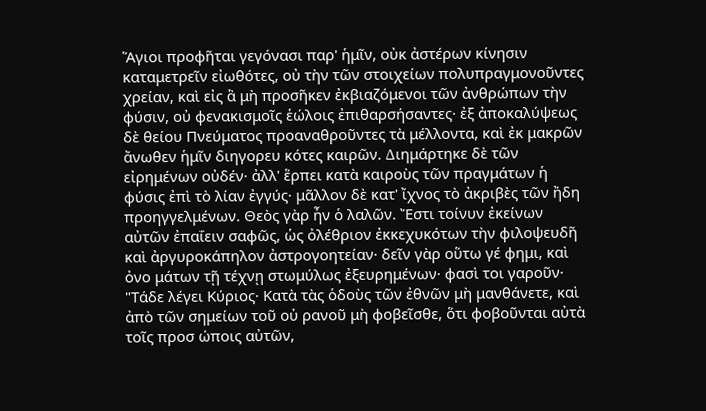Ἅγιοι προφῆται γεγόνασι παρ' ἡμῖν, οὐκ ἀστέρων κίνησιν καταμετρεῖν εἰωθότες, οὐ τὴν τῶν στοιχείων πολυπραγμονοῦντες χρείαν, καὶ εἰς ἃ μὴ προσῆκεν ἐκβιαζόμενοι τῶν ἀνθρώπων τὴν φύσιν, οὐ φενακισμοῖς ἑώλοις ἐπιθαρσήσαντες· ἐξ ἀποκαλύψεως δὲ θείου Πνεύματος προαναθροῦντες τὰ μέλλοντα, καὶ ἐκ μακρῶν ἄνωθεν ἡμῖν διηγορευ κότες καιρῶν. ∆ιημάρτηκε δὲ τῶν εἰρημένων οὐδέν· ἀλλ' ἕρπει κατὰ καιροὺς τῶν πραγμάτων ἡ φύσις ἐπὶ τὸ λίαν ἐγγύς· μᾶλλον δὲ κατ' ἴχνος τὸ ἀκριβὲς τῶν ἤδη προηγγελμένων. Θεὸς γὰρ ἦν ὁ λαλῶν. Ἔστι τοίνυν ἐκείνων αὐτῶν ἐπαΐειν σαφῶς, ὡς ὀλέθριον ἐκκεχυκότων τὴν φιλοψευδῆ καὶ ἀργυροκάπηλον ἀστρογοητείαν· δεῖν γὰρ οὕτω γέ φημι, καὶ ὀνο μάτων τῇ τέχνῃ στωμύλως ἐξευρημένων· φασὶ τοι γαροῦν· "Τάδε λέγει Κύριος· Κατὰ τὰς ὁδοὺς τῶν ἐθνῶν μὴ μανθάνετε, καὶ ἀπὸ τῶν σημείων τοῦ οὐ ρανοῦ μὴ φοβεῖσθε, ὅτι φοβοῦνται αὐτὰ τοῖς προσ ώποις αὐτῶν,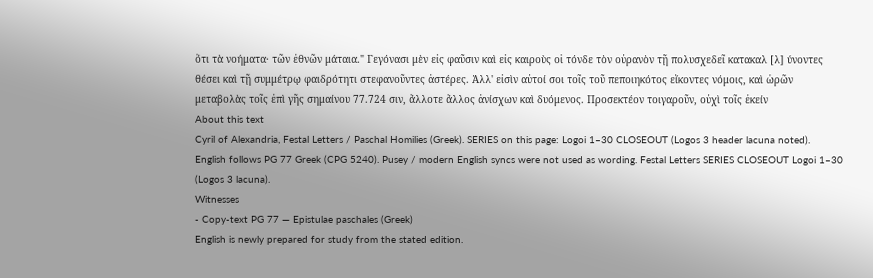ὅτι τὰ νοήματα· τῶν ἐθνῶν μάταια." Γεγόνασι μὲν εἰς φαῦσιν καὶ εἰς καιροὺς οἱ τόνδε τὸν οὐρανὸν τῇ πολυσχεδεῖ κατακαλ [λ] ύνοντες θέσει καὶ τῇ συμμέτρῳ φαιδρότητι στεφανοῦντες ἀστέρες. Ἀλλ' εἰσὶν αὐτοί σοι τοῖς τοῦ πεποιηκότος εἴκοντες νόμοις, καὶ ὡρῶν μεταβολὰς τοῖς ἐπὶ γῆς σημαίνου 77.724 σιν, ἄλλοτε ἄλλος ἀνίσχων καὶ δυόμενος. Προσεκτέον τοιγαροῦν, οὐχὶ τοῖς ἐκείν
About this text
Cyril of Alexandria, Festal Letters / Paschal Homilies (Greek). SERIES on this page: Logoi 1–30 CLOSEOUT (Logos 3 header lacuna noted).
English follows PG 77 Greek (CPG 5240). Pusey / modern English syncs were not used as wording. Festal Letters SERIES CLOSEOUT Logoi 1–30 (Logos 3 lacuna).
Witnesses
- Copy-text PG 77 — Epistulae paschales (Greek)
English is newly prepared for study from the stated edition.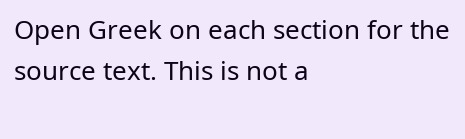Open Greek on each section for the source text. This is not a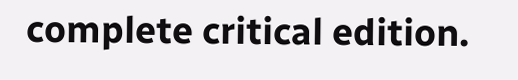complete critical edition.